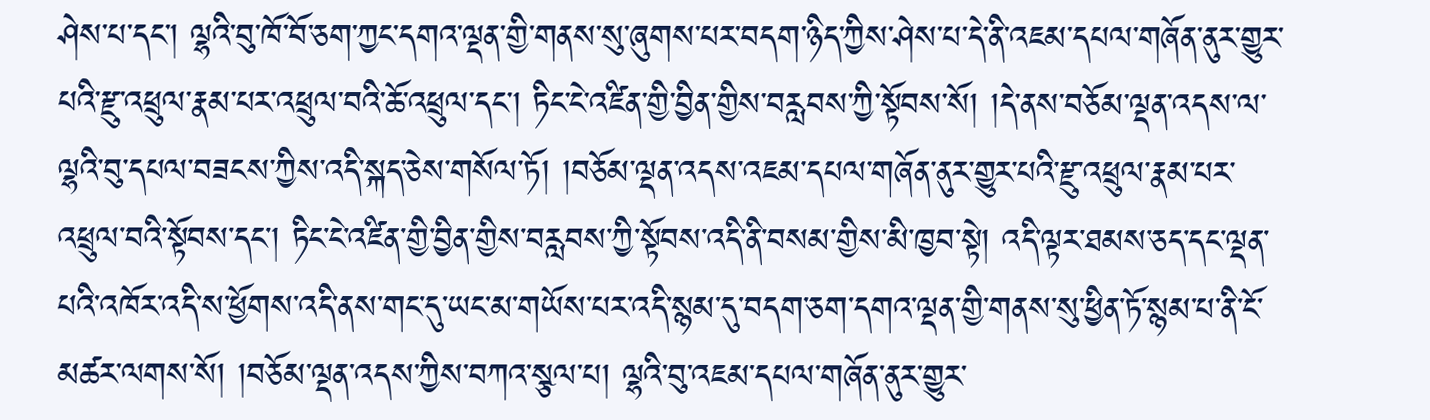ཤེས་པ་དང་། ལྷའི་བུ་ཁོ་བོ་ཅག་ཀྱང་དགའ་ལྡན་གྱི་གནས་སུ་ཞུགས་པར་བདག་ཉིད་ཀྱིས་ཤེས་པ་དེ་ནི་འཇམ་དཔལ་གཞོན་ནུར་གྱུར་པའི་རྫུ་འཕྲུལ་རྣམ་པར་འཕྲུལ་བའི་ཆོ་འཕྲུལ་དང་། ཏིང་ངེ་འཛིན་གྱི་བྱིན་གྱིས་བརླབས་ཀྱི་སྟོབས་སོ། །དེ་ནས་བཅོམ་ལྡན་འདས་ལ་ལྷའི་བུ་དཔལ་བཟངས་ཀྱིས་འདི་སྐད་ཅེས་གསོལ་ཏོ། །བཅོམ་ལྡན་འདས་འཇམ་དཔལ་གཞོན་ནུར་གྱུར་པའི་རྫུ་འཕྲུལ་རྣམ་པར་འཕྲུལ་བའི་སྟོབས་དང་། ཏིང་ངེ་འཛིན་གྱི་བྱིན་གྱིས་བརླབས་ཀྱི་སྟོབས་འདི་ནི་བསམ་གྱིས་མི་ཁྱབ་སྟེ། འདི་ལྟར་ཐམས་ཅད་དང་ལྡན་པའི་འཁོར་འདི་ས་ཕྱོགས་འདི་ནས་གང་དུ་ཡང་མ་གཡོས་པར་འདི་སྙམ་དུ་བདག་ཅག་དགའ་ལྡན་གྱི་གནས་སུ་ཕྱིན་ཏོ་སྙམ་པ་ནི་ངོ་མཚར་ལགས་སོ། །བཅོམ་ལྡན་འདས་ཀྱིས་བཀའ་སྩལ་པ། ལྷའི་བུ་འཇམ་དཔལ་གཞོན་ནུར་གྱུར་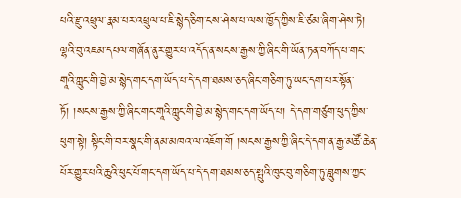པའི་རྫུ་འཕྲུལ་རྣམ་པར་འཕྲུལ་པ་ཇི་སྙེད་ཅིག་ངས་ཤེས་པ་ལས་ཁྱོད་ཀྱིས་ཇི་ཙམ་ཞིག་ཤེས་ཏེ། ལྷའི་བུ་འཇམ་དཔལ་གཞོན་ནུར་གྱུར་པ་འདོད་ན་སངས་རྒྱས་ཀྱི་ཞིང་གི་ཡོན་ཏན་བཀོད་པ་གང་གཱའི་ཀླུང་གི་བྱེ་མ་སྙེད་གང་དག་ཡོད་པ་དེ་དག་ཐམས་ཅད་ཞིང་གཅིག་ཏུ་ཡང་དག་པར་སྟོན་ཏོ། །སངས་རྒྱས་ཀྱི་ཞིང་གང་གཱའི་ཀླུང་གི་བྱེ་མ་སྙེད་གང་དག་ཡོད་པ། དེ་དག་གཙུག་ཕུད་ཀྱིས་ཕུག་སྟེ། སྟིང་གི་བར་སྣང་གི་ནམ་མཁའ་ལ་འཇོག་གོ །སངས་རྒྱས་ཀྱི་ཞིང་དེ་དག་ན་རྒྱ་མཚོ་ཆེན་པོར་གྱུར་པའི་ཆུའི་ཕུང་པོ་གང་དག་ཡོད་པ་དེ་དག་ཐམས་ཅད་སྤུའི་ཁུང་བུ་གཅིག་ཏུ་བླུགས་ཀྱང་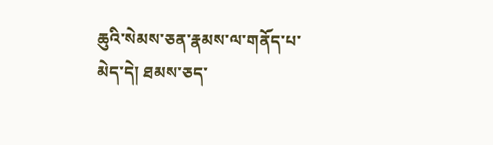ཆུའི་སེམས་ཅན་རྣམས་ལ་གནོད་པ་མེད་དེ། ཐམས་ཅད་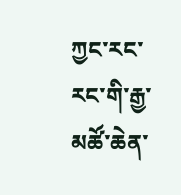ཀྱང་རང་རང་གི་རྒྱ་མཚོ་ཆེན་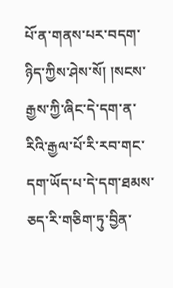པོ་ན་གནས་པར་བདག་ཉིད་ཀྱིས་ཤེས་སོ། །སངས་རྒྱས་ཀྱི་ཞིང་དེ་དག་ན་རིའི་རྒྱལ་པོ་རི་རབ་གང་དག་ཡོད་པ་དེ་དག་ཐམས་ཅད་རི་གཅིག་ཏུ་བྱིན་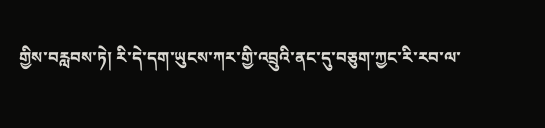གྱིས་བརླབས་ཏེ། རི་དེ་དག་ཡུངས་ཀར་གྱི་འབྲུའི་ནང་དུ་བཅུག་ཀྱང་རི་རབ་ལ་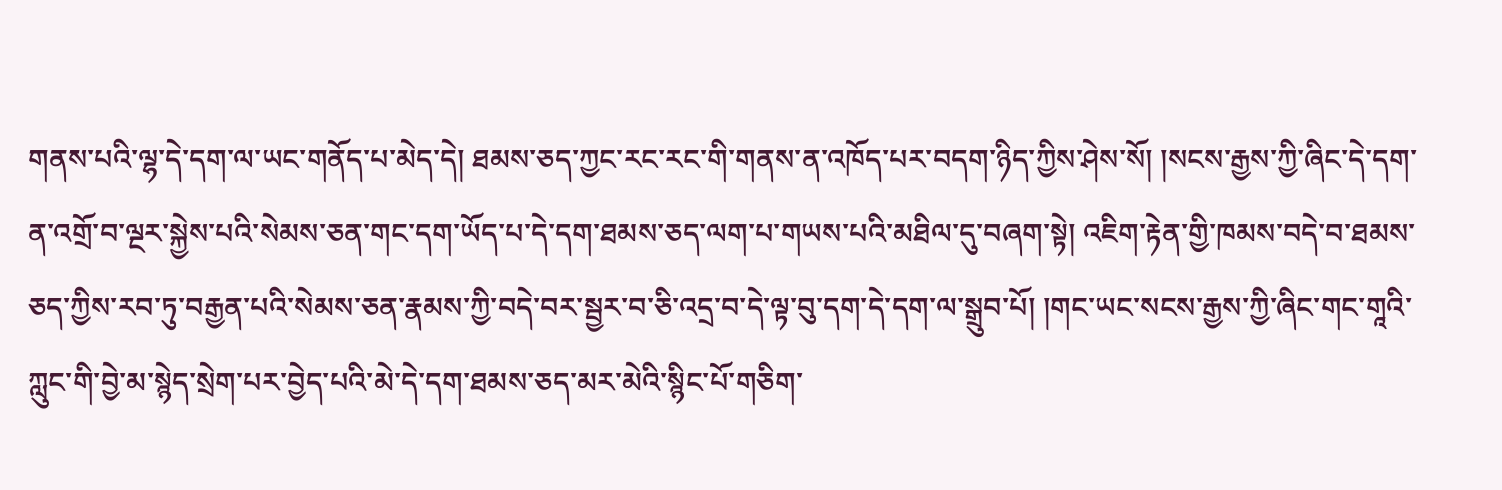གནས་པའི་ལྷ་དེ་དག་ལ་ཡང་གནོད་པ་མེད་དེ། ཐམས་ཅད་ཀྱང་རང་རང་གི་གནས་ན་འཁོད་པར་བདག་ཉིད་ཀྱིས་ཤེས་སོ། །སངས་རྒྱས་ཀྱི་ཞིང་དེ་དག་ན་འགྲོ་བ་ལྔར་སྐྱེས་པའི་སེམས་ཅན་གང་དག་ཡོད་པ་དེ་དག་ཐམས་ཅད་ལག་པ་གཡས་པའི་མཐིལ་དུ་བཞག་སྟེ། འཇིག་རྟེན་གྱི་ཁམས་བདེ་བ་ཐམས་ཅད་ཀྱིས་རབ་ཏུ་བརྒྱན་པའི་སེམས་ཅན་རྣམས་ཀྱི་བདེ་བར་སྦྱར་བ་ཅི་འདྲ་བ་དེ་ལྟ་བུ་དག་དེ་དག་ལ་སྒྲུབ་པོ། །གང་ཡང་སངས་རྒྱས་ཀྱི་ཞིང་གང་གཱའི་ཀླུང་གི་བྱེ་མ་སྙེད་སྲེག་པར་བྱེད་པའི་མེ་དེ་དག་ཐམས་ཅད་མར་མེའི་སྙིང་པོ་གཅིག་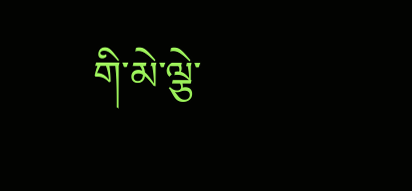གི་མེ་ལྕེ་